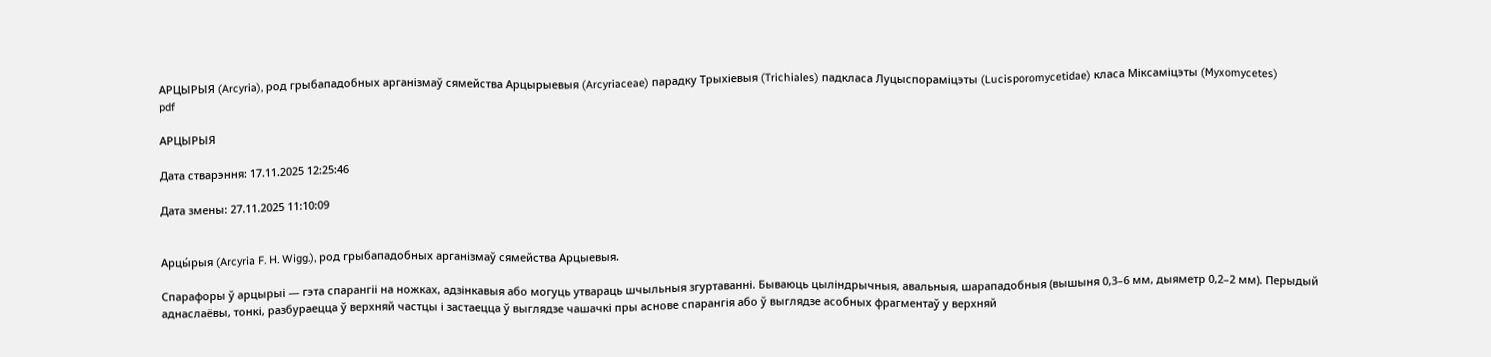АРЦЫРЫЯ (Arcyria), род грыбападобных арганізмаў сямейства Арцырыевыя (Arcyriaceae) парадку Трыхіевыя (Trichiales) падкласа Луцыспораміцэты (Lucisporomycetidae) класа Міксаміцэты (Myxomycetes)
pdf

АРЦЫРЫЯ

Дата стварэння: 17.11.2025 12:25:46

Дата змены: 27.11.2025 11:10:09


Арцы́рыя (Arcyria F. H. Wigg.), род грыбападобных арганізмаў сямейства Арцыевыя.

Спарафоры ў арцырыі — гэта спарангіі на ножках, адзінкавыя або могуць утвараць шчыльныя згуртаванні. Бываюць цыліндрычныя, авальныя, шарападобныя (вышыня 0,3–6 мм, дыяметр 0,2–2 мм). Перыдый аднаслаёвы, тонкі, разбураецца ў верхняй частцы і застаецца ў выглядзе чашачкі пры аснове спарангія або ў выглядзе асобных фрагментаў у верхняй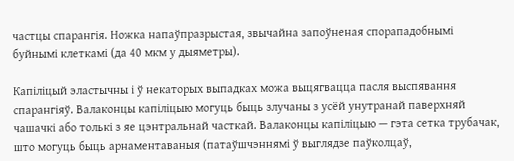частцы спарангія. Ножка напаўпразрыстая, звычайна запоўненая спорападобнымі буйнымі клеткамі (да 40 мкм у дыяметры).

Капіліцый эластычны і ў некаторых выпадках можа выцягвацца пасля выспявання спарангіяў. Валаконцы капіліцыю могуць быць злучаны з усёй унутранай паверхняй чашачкі або толькі з яе цэнтральнай часткай. Валаконцы капіліцыю — гэта сетка трубачак, што могуць быць арнаментаваныя (патаўшчэннямі ў выглядзе паўколцаў,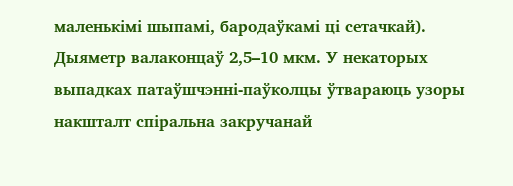маленькімі шыпамі, бародаўкамі ці сетачкай). Дыяметр валаконцаў 2,5–10 мкм. У некаторых выпадках патаўшчэнні-паўколцы ўтвараюць узоры накшталт спіральна закручанай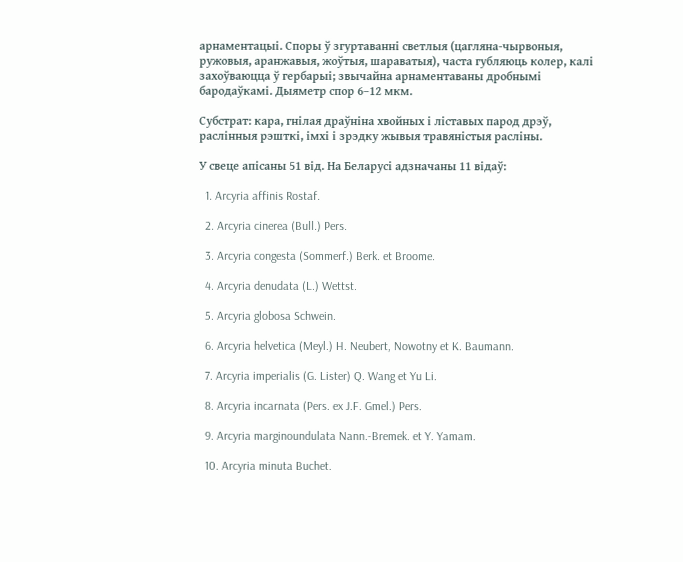арнаментацыі. Споры ў згуртаванні светлыя (цагляна-чырвоныя, ружовыя, аранжавыя, жоўтыя, шараватыя), часта губляюць колер, калі захоўваюцца ў гербарыі; звычайна арнаментаваны дробнымі бародаўкамі. Дыяметр спор 6–12 мкм.

Субстрат: кара, гнілая драўніна хвойных і ліставых парод дрэў, раслінныя рэшткі, імхі і зрэдку жывыя травяністыя расліны.

У свеце апісаны 51 від. На Беларусі адзначаны 11 відаў:

  1. Arcyria affinis Rostaf.

  2. Arcyria cinerea (Bull.) Pers.

  3. Arcyria congesta (Sommerf.) Berk. et Broome.

  4. Arcyria denudata (L.) Wettst.

  5. Arcyria globosa Schwein.

  6. Arcyria helvetica (Meyl.) H. Neubert, Nowotny et K. Baumann.

  7. Arcyria imperialis (G. Lister) Q. Wang et Yu Li.

  8. Arcyria incarnata (Pers. ex J.F. Gmel.) Pers.

  9. Arcyria marginoundulata Nann.-Bremek. et Y. Yamam.

  10. Arcyria minuta Buchet.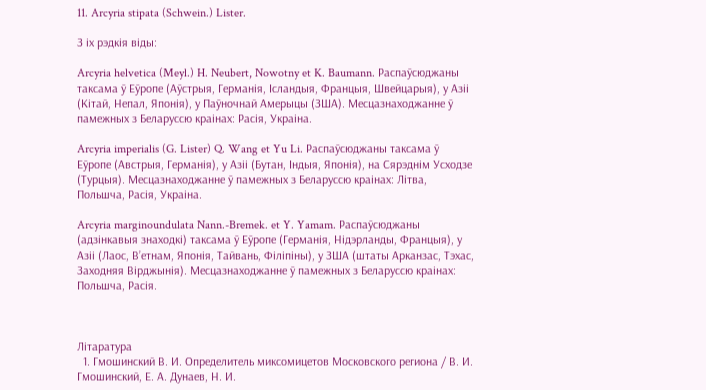11. Arcyria stipata (Schwein.) Lister.

З іх рэдкія віды:

Arcyria helvetica (Meyl.) H. Neubert, Nowotny et K. Baumann. Распаўсюджаны таксама ў Еўропе (Аўстрыя, Германія, Ісландыя, Францыя, Швейцарыя), у Азіі (Кітай, Непал, Японія), у Паўночнай Амерыцы (ЗША). Месцазнаходжанне ў памежных з Беларуссю краінах: Расія, Украіна.

Arcyria imperialis (G. Lister) Q. Wang et Yu Li. Распаўсюджаны таксама ў Еўропе (Австрыя, Германія), у Азіі (Бутан, Індыя, Японія), на Сярэднім Усходзе (Турцыя). Месцазнаходжанне ў памежных з Беларуссю краінах: Літва, Польшча, Расія, Украіна.

Arcyria marginoundulata Nann.-Bremek. et Y. Yamam. Распаўсюджаны (адзінкавыя знаходкі) таксама ў Еўропе (Германія, Нідэрланды, Францыя), у Азіі (Лаос, В’етнам, Японія, Тайвань, Філіпіны), у ЗША (штаты Арканзас, Тэхас, Заходняя Вірджынія). Месцазнаходжанне ў памежных з Беларуссю краінах: Польшча, Расія.



Літаратура
  1. Гмошинский В. И. Определитель миксомицетов Московского региона / В. И. Гмошинский, Е. А. Дунаев, Н. И.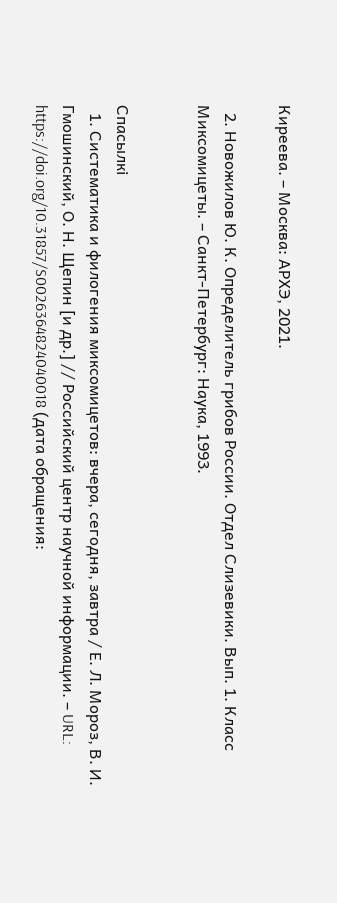Киреева. – Москва: АРХЭ, 2021.

  2. Новожилов Ю. К. Определитель грибов России. Отдел Слизевики. Вып. 1. Класс Миксомицеты. – Санкт-Петербург: Наука, 1993.


Спасылкі
  1. Систематика и филогения миксомицетов: вчера, сегодня, завтра / Е. Л. Мороз, В. И. Гмошинский, О. Н. Щепин [и др.] // Российский центр научной информации. – URL: https://doi.org/10.31857/S0026364824040018 (дата обращения: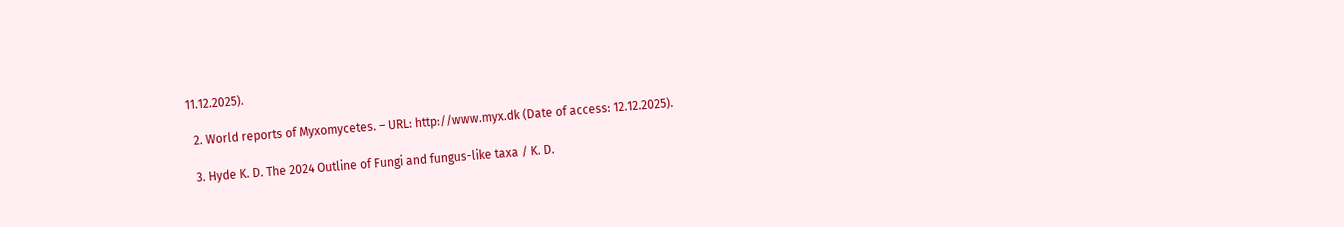11.12.2025).

  2. World reports of Myxomycetes. – URL: http://www.myx.dk (Date of access: 12.12.2025).

  3. Hyde K. D. The 2024 Outline of Fungi and fungus-like taxa / K. D.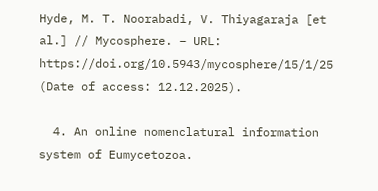Hyde, M. T. Noorabadi, V. Thiyagaraja [et al.] // Mycosphere. – URL: https://doi.org/10.5943/mycosphere/15/1/25 (Date of access: 12.12.2025).

  4. An online nomenclatural information system of Eumycetozoa.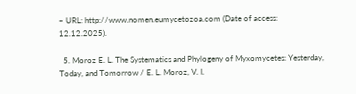– URL: http://www.nomen.eumycetozoa.com (Date of access: 12.12.2025).

  5. Moroz E. L. The Systematics and Phylogeny of Myxomycetes: Yesterday, Today, and Tomorrow / E. L. Moroz, V. I.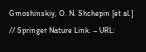Gmoshinskiy, O. N. Shchepin [et al.] // Springer Nature Link. – URL: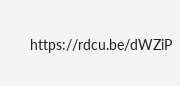https://rdcu.be/dWZiP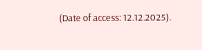(Date of access: 12.12.2025).